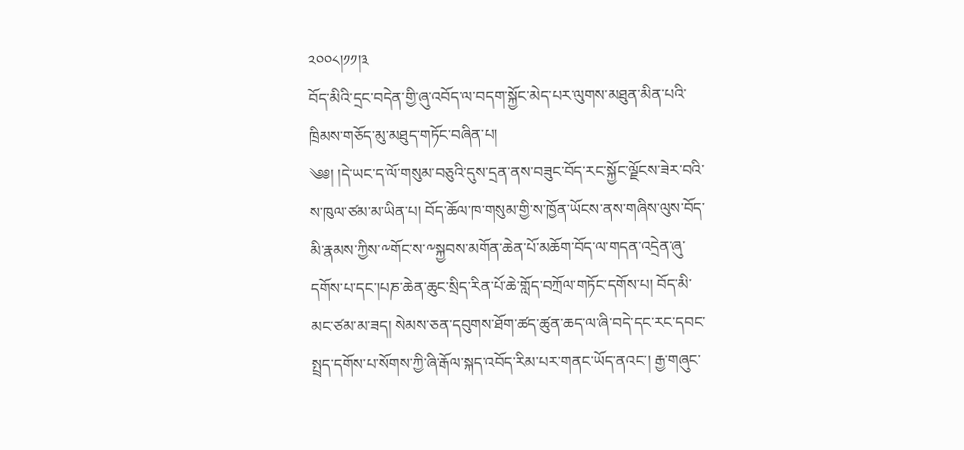༢༠༠༨།༡༡།༣
བོད་མིའི་དྲང་བདེན་གྱི་ཞུ་འབོད་ལ་བདག་སྐྱོང་མེད་པར་ལུགས་མཐུན་མིན་པའི་ཁྲིམས་གཅོད་མུ་མཐུད་གཏོང་བཞིན་པ།
༄༅། །དེ་ཡང་ད་ལོ་གསུམ་བཅུའི་དུས་དྲན་ནས་བཟུང་བོད་རང་སྐྱོང་ལྗོངས་ཟེར་བའི་ས་ཁུལ་ཙམ་མ་ཡིན་པ། བོད་ཆོལ་ཁ་གསུམ་གྱི་ས་ཁྱོན་ཡོངས་ནས་གཞིས་ལུས་བོད་མི་རྣམས་ཀྱིས་༸གོང་ས་༸སྐྱབས་མགོན་ཆེན་པོ་མཆོག་བོད་ལ་གདན་འདྲེན་ཞུ་དགོས་པ་དང་།པཎ་ཆེན་ཆུང་སྲིད་རིན་པོ་ཆེ་གློད་བཀྲོལ་གཏོང་དགོས་པ། བོད་མི་མང་ཙམ་མ་ཟད། སེམས་ཅན་དབུགས་ཐོག་ཚད་ཚུན་ཆད་ལ་ཞི་བདེ་དང་རང་དབང་སྤྲད་དགོས་པ་སོགས་ཀྱི་ཞི་རྒོལ་སྐད་འབོད་རིམ་པར་གནང་ཡོད་ནའང་། རྒྱ་གཞུང་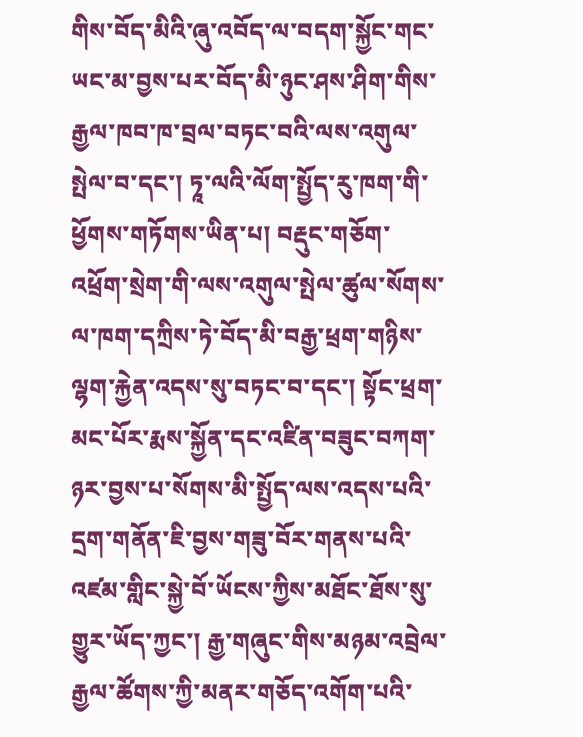གིས་བོད་མིའི་ཞུ་འབོད་ལ་བདག་སྐྱོང་གང་ཡང་མ་བྱས་པར་བོད་མི་ཉུང་ཤས་ཤིག་གིས་རྒྱལ་ཁབ་ཁ་བྲལ་བཏང་བའི་ལས་འགུལ་སྤེལ་བ་དང་། ཏཱ་ལའི་ལོག་སྤྱོད་རུ་ཁག་གི་ཕྱོགས་གཏོགས་ཡིན་པ། བརྡུང་གཅོག་འཕྲོག་སྲེག་གི་ལས་འགུལ་སྤེལ་ཚུལ་སོགས་ལ་ཁག་དཀྲིས་ཏེ་བོད་མི་བརྒྱ་ཕྲག་གཉིས་ལྷག་རྐྱེན་འདས་སུ་བཏང་བ་དང་། སྟོང་ཕྲག་མང་པོར་རྨས་སྐྱོན་དང་འཛིན་བཟུང་བཀག་ཉར་བྱས་པ་སོགས་མི་སྤྱོད་ལས་འདས་པའི་དྲག་གནོན་ཇི་བྱས་གཟུ་བོར་གནས་པའི་འཛམ་གླིང་སྐྱེ་བོ་ཡོངས་ཀྱིས་མཐོང་ཐོས་སུ་གྱུར་ཡོད་ཀྱང་། རྒྱ་གཞུང་གིས་མཉམ་འབྲེལ་རྒྱལ་ཚོགས་ཀྱི་མནར་གཅོད་འགོག་པའི་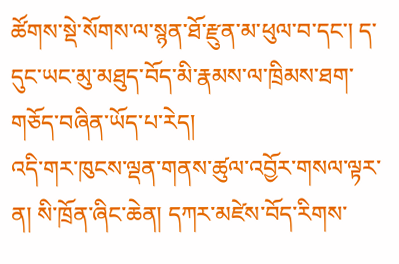ཚོགས་སྡེ་སོགས་ལ་སྙན་ཐོ་རྫུན་མ་ཕུལ་བ་དང་། ད་དུང་ཡང་མུ་མཐུད་བོད་མི་རྣམས་ལ་ཁྲིམས་ཐག་གཅོད་བཞིན་ཡོད་པ་རེད།
འདི་གར་ཁུངས་ལྡན་གནས་ཚུལ་འབྱོར་གསལ་ལྟར་ན། སི་ཁྲོན་ཞིང་ཆེན། དཀར་མཛེས་བོད་རིགས་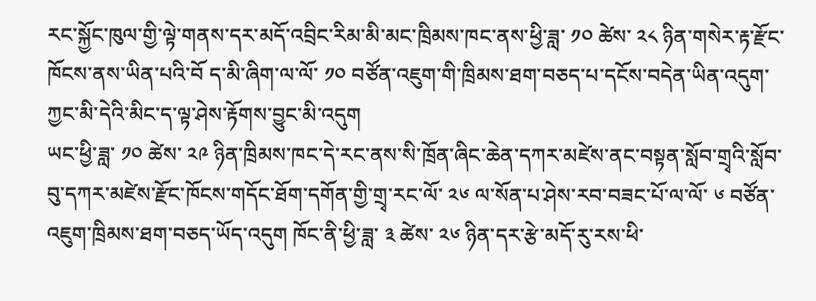རང་སྐྱོང་ཁུལ་གྱི་ལྟེ་གནས་དར་མདོ་འབྲིང་རིམ་མི་མང་ཁྲིམས་ཁང་ནས་ཕྱི་ཟླ་ ༡༠ ཚེས་ ༢༨ ཉིན་གསེར་རྟ་རྫོང་ཁོངས་ནས་ཡིན་པའི་བོ ད་མི་ཞིག་ལ་ལོ་ ༡༠ བཙོན་འཇུག་གི་ཁྲིམས་ཐག་བཅད་པ་དངོས་བདེན་ཡིན་འདུག་ཀྱང་མི་དེའི་མིང་ད་ལྟ་ཤེས་རྟོགས་བྱུང་མི་འདུག
ཡང་ཕྱི་ཟླ་ ༡༠ ཚེས་ ༢༩ ཉིན་ཁྲིམས་ཁང་དེ་རང་ནས་སི་ཁྲོན་ཞིང་ཆེན་དཀར་མཛེས་ནང་བསྟན་སློབ་གྲྭའི་སློབ་བུ་དཀར་མཛེས་རྫོང་ཁོངས་གདོང་ཐོག་དགོན་གྱི་གྲྭ་རང་ལོ་ ༢༦ ལ་སོན་པ་ཤེས་རབ་བཟང་པོ་ལ་ལོ་ ༦ བཙོན་འཇུག་ཁྲིམས་ཐག་བཅད་ཡོད་འདུག ཁོང་ནི་ཕྱི་ཟླ་ ༣ ཚེས་ ༢༦ ཉིན་དར་རྩེ་མདོ་རུ་རས་ཕི་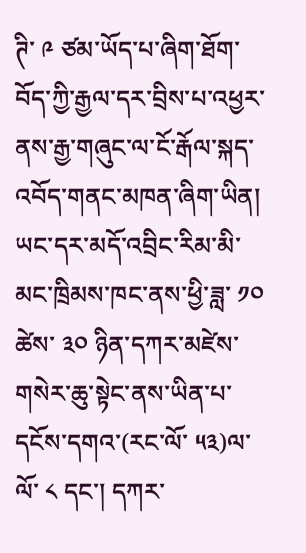ཊི་ ༩ ཙམ་ཡོད་པ་ཞིག་ཐོག་བོད་ཀྱི་རྒྱལ་དར་བྲིས་པ་འཕྱར་ནས་རྒྱ་གཞུང་ལ་ངོ་རྒོལ་སྐད་འབོད་གནང་མཁན་ཞིག་ཡིན།
ཡང་དར་མདོ་འབྲིང་རིམ་མི་མང་ཁྲིམས་ཁང་ནས་ཕྱི་ཟླ་ ༡༠ ཚེས་ ༣༠ ཉིན་དཀར་མཛེས་གསེར་ཆུ་སྟེང་ནས་ཡིན་པ་དངོས་དགའ་(རང་ལོ་ ༥༣)ལ་ལོ་ ༨ དང་། དཀར་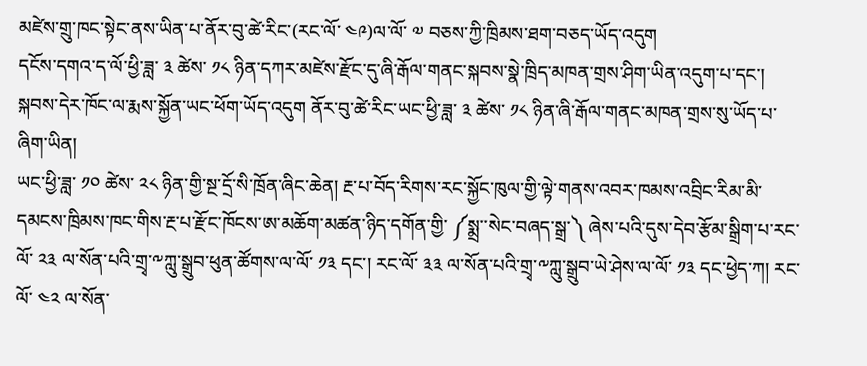མཛེས་གྲུ་ཁང་སྟེང་ནས་ཡིན་པ་ནོར་བུ་ཚེ་རིང་(རང་ལོ་ ༤༩)ལ་ལོ་ ༧ བཅས་ཀྱི་ཁྲིམས་ཐག་བཅད་ཡོད་འདུག
དངོས་དགའ་ད་ལོ་ཕྱི་ཟླ་ ༣ ཚེས་ ༡༨ ཉིན་དཀར་མཛེས་རྫོང་དུ་ཞི་རྒོལ་གནང་སྐབས་སྣེ་ཁྲིད་མཁན་གྲས་ཤིག་ཡིན་འདུག་པ་དང་། སྐབས་དེར་ཁོང་ལ་རྨས་སྐྱོན་ཡང་ཕོག་ཡོད་འདུག ནོར་བུ་ཚེ་རིང་ཡང་ཕྱི་ཟླ་ ༣ ཚེས་ ༡༨ ཉིན་ཞི་རྒོལ་གནང་མཁན་གྲས་སུ་ཡོད་པ་ཞིག་ཡིན།
ཡང་ཕྱི་ཟླ་ ༡༠ ཚེས་ ༢༨ ཉིན་གྱི་སྔ་དྲོ་སི་ཁྲོན་ཞིང་ཆེན། རྔ་པ་བོད་རིགས་རང་སྐྱོང་ཁུལ་གྱི་ལྟེ་གནས་འབར་ཁམས་འབྲིང་རིམ་མི་དམངས་ཁྲིམས་ཁང་གིས་རྔ་པ་རྫོང་ཁོངས་ཨ་མཆོག་མཚན་ཉིད་དགོན་གྱི་ ༼སྨྲ་་སེང་བཞད་སྒྲ་༽ ཞེས་པའི་དུས་དེབ་རྩོམ་སྒྲིག་པ་རང་ལོ་ ༢༣ ལ་སོན་པའི་གྲྭ་༸ཀླུ་སྒྲུབ་ཕུན་ཚོགས་ལ་ལོ་ ༡༣ དང་། རང་ལོ་ ༣༣ ལ་སོན་པའི་གྲྭ་༸ཀླུ་སྒྲུབ་ཡེ་ཤེས་ལ་ལོ་ ༡༣ དང་ཕྱེད་ཀ། རང་ལོ་ ༤༢ ལ་སོན་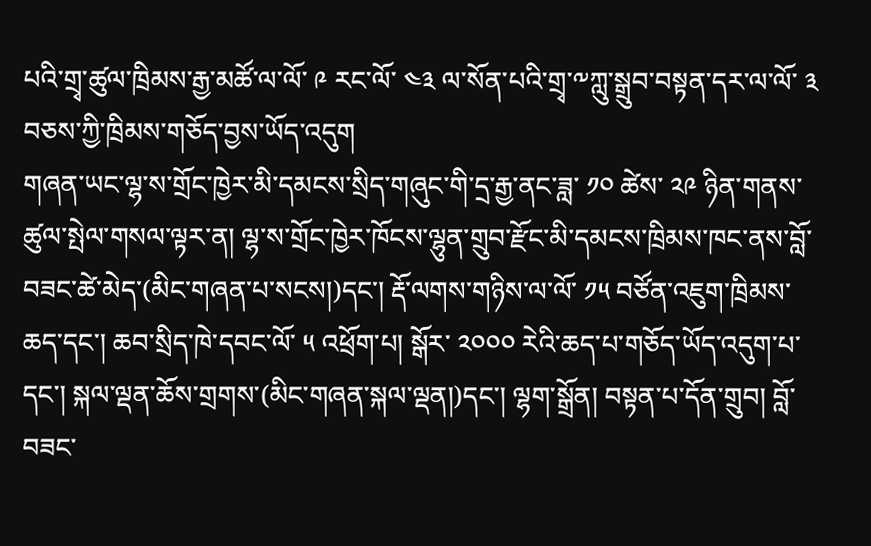པའི་གྲྭ་ཚུལ་ཁྲིམས་རྒྱ་མཚོ་ལ་ལོ་ ༩ རང་ལོ་ ༤༣ ལ་སོན་པའི་གྲྭ་༸ཀླུ་སྒྲུབ་བསྟན་དར་ལ་ལོ་ ༣ བཅས་ཀྱི་ཁྲིམས་གཅོད་བྱས་ཡོད་འདུག
གཞན་ཡང་ལྷ་ས་གྲོང་ཁྱེར་མི་དམངས་སྲིད་གཞུང་གི་དྲ་རྒྱ་ནང་ཟླ་ ༡༠ ཚེས་ ༢༩ ཉིན་གནས་ཚུལ་སྤེལ་གསལ་ལྟར་ན། ལྷ་ས་གྲོང་ཁྱེར་ཁོངས་ལྷུན་གྲུབ་རྫོང་མི་དམངས་ཁྲིམས་ཁང་ནས་བློ་བཟང་ཚེ་མེད་(མིང་གཞན་པ་སངས།)དང་། རྡོ་ལགས་གཉིས་ལ་ལོ་ ༡༥ བཙོན་འཇུག་ཁྲིམས་ཆད་དང་། ཆབ་སྲིད་ཁེ་དབང་ལོ་ ༥ འཕྲོག་པ། སྒོར་ ༢༠༠༠ རེའི་ཆད་པ་གཅོད་ཡོད་འདུག་པ་དང་། སྐལ་ལྡན་ཆོས་གྲགས་(མིང་གཞན་སྐལ་ལྡན།)དང་། ལྷག་སྒྲོན། བསྟན་པ་དོན་གྲུབ། བློ་བཟང་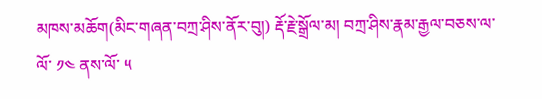མཁས་མཆོག(མིང་གཞན་བཀྲ་ཤིས་ནོར་བུ།) རྡོ་རྗེ་སྒྲོལ་མ། བཀྲ་ཤིས་རྣམ་རྒྱལ་བཅས་ལ་ལོ་ ༡༤ ནས་ལོ་ ༥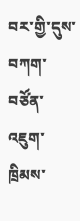བར་གྱི་དུས་བཀག་བཙོན་འཇུག་ཁྲིམས་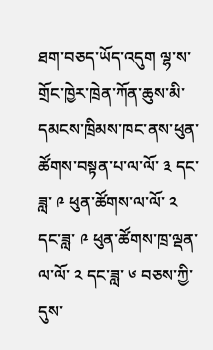ཐག་བཅད་ཡོད་འདུག ལྷ་ས་གྲོང་ཁྱེར་ཁྲེན་ཀོན་ཆུས་མི་དམངས་ཁྲིམས་ཁང་ནས་ཕུན་ཚོགས་བསྟན་པ་ལ་ལོ་ ༣ དང་ཟླ་ ༩ ཕུན་ཚོགས་ལ་ལོ་ ༢ དང་ཟླ་ ༩ ཕུན་ཚོགས་ཁྲ་ལྡན་ལ་ལོ་ ༢ དང་ཟླ་ ༦ བཅས་ཀྱི་དུས་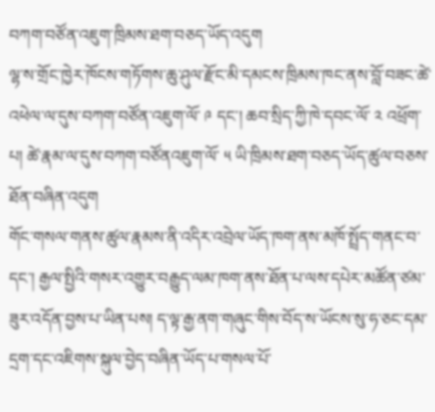བཀག་བཙོན་འཇུག་ཁྲིམས་ཐག་བཅད་ཡོད་འདུག
ལྷ་ས་གྲོང་ཁྱེར་ཁོངས་གཏོགས་ཆུ་ཤུལ་རྫོང་མི་དམངས་ཁྲིམས་ཁང་ནས་བློ་བཟང་ཚེ་འཕེལ་ལ་དུས་བཀག་བཙོན་འཇུག་ལོ་ ༩ དང་། ཆབ་སྲིད་ཀྱི་ཁེ་དབང་ལོ་ ༢ འཕྲོག་པ། ཚེ་རྣམ་ལ་དུས་བཀག་བཙོནའཇུག་ལོ་ ༥ ཡི་ཁྲིམས་ཐག་བཅད་ཡོད་ཚུལ་བཅས་ཐོན་བཞིན་འདུག
གོང་གསལ་གནས་ཚུལ་རྣམས་ནི་འདིར་འབྲེལ་ཡོད་ཁག་ནས་མཁོ་སྤྲོད་གནང་བ་དང་། རྒྱལ་སྤྱིའི་གསར་འགྱུར་བརྒྱུད་ལམ་ཁག་ནས་ཐོན་པ་ལས་དཔེར་མཚོན་ཙམ་ཟུར་འདོན་བྱས་པ་ཡིན་པས། ད་ལྟ་རྒྱ་ནག་གཞུང་གིས་བོད་ས་ཡོངས་སུ་ཧ་ཅང་དམ་དྲག་དང་འཇིགས་སྐུལ་བྱེད་བཞིན་ཡོད་པ་གསལ་པོ་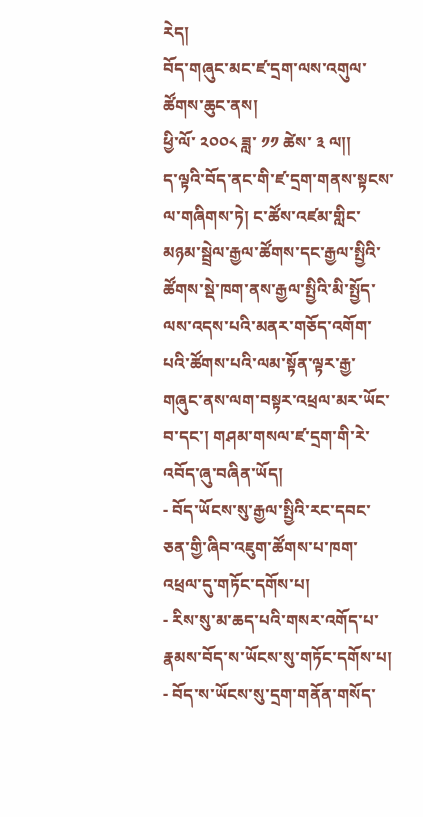རེད།
བོད་གཞུང་མང་ཛ་དྲག་ལས་འགུལ་ཚོགས་ཆུང་ནས།
ཕྱི་ལོ་ ༢༠༠༨ ཟླ་ ༡༡ ཚེས་ ༣ ལ།།
ད་ལྟའི་བོད་ནང་གི་ཛ་དྲག་གནས་སྟངས་ལ་གཞིགས་ཏེ། ང་ཚོས་འཛམ་གླིང་མཉམ་སྦྲེལ་རྒྱལ་ཚོགས་དང་རྒྱལ་སྤྱིའི་ཚོགས་སྡེ་ཁག་ནས་རྒྱལ་སྤྱིའི་མི་སྤྱོད་ལས་འདས་པའི་མནར་གཅོད་འགོག་པའི་ཚོགས་པའི་ལམ་སྟོན་ལྟར་རྒྱ་གཞུང་ནས་ལག་བསྟར་འཕྲལ་མར་ཡོང་བ་དང་། གཤམ་གསལ་ཛ་དྲག་གི་རེ་འབོད་ཞུ་བཞིན་ཡོད།
- བོད་ཡོངས་སུ་རྒྱལ་སྤྱིའི་རང་དབང་ཅན་གྱི་ཞིབ་འཇུག་ཚོགས་པ་ཁག་འཕྲལ་དུ་གཏོང་དགོས་པ།
- རིས་སུ་མ་ཆད་པའི་གསར་འགོད་པ་རྣམས་བོད་ས་ཡོངས་སུ་གཏོང་དགོས་པ།
- བོད་ས་ཡོངས་སུ་དྲག་གནོན་གསོད་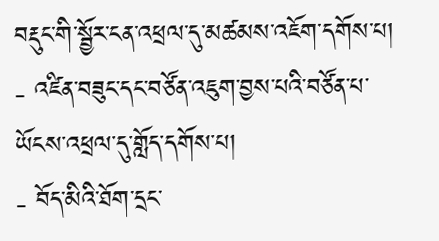བརྡུང་གི་སྦྱོར་ངན་འཕྲལ་དུ་མཚམས་འཇོག་དགོས་པ།
- འཛིན་བཟུང་དང་བཙོན་འཇུག་བྱས་པའི་བཙོན་པ་ཡོངས་འཕྲལ་དུ་གློད་དགོས་པ།
- བོད་མིའི་ཐོག་དྲང་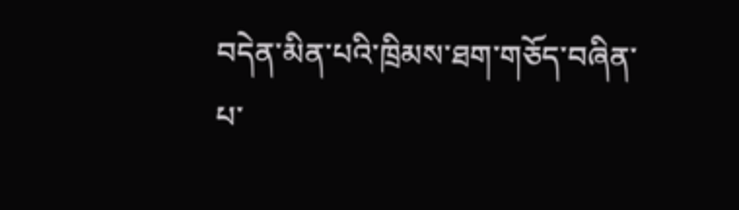བདེན་མིན་པའི་ཁྲིམས་ཐག་གཅོད་བཞིན་པ་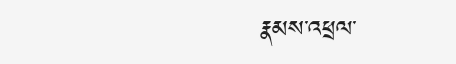རྣམས་འཕྲལ་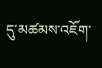དུ་མཚམས་འཇོག་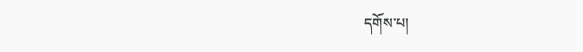དགོས་པ།